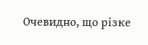Очевидно, що різке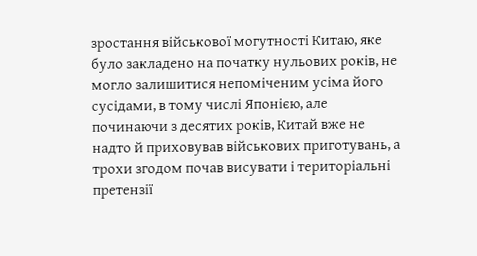зростання військової могутності Китаю, яке було закладено на початку нульових років, не могло залишитися непоміченим усіма його сусідами, в тому числі Японією, але починаючи з десятих років, Китай вже не надто й приховував військових приготувань, а трохи згодом почав висувати і територіальні претензії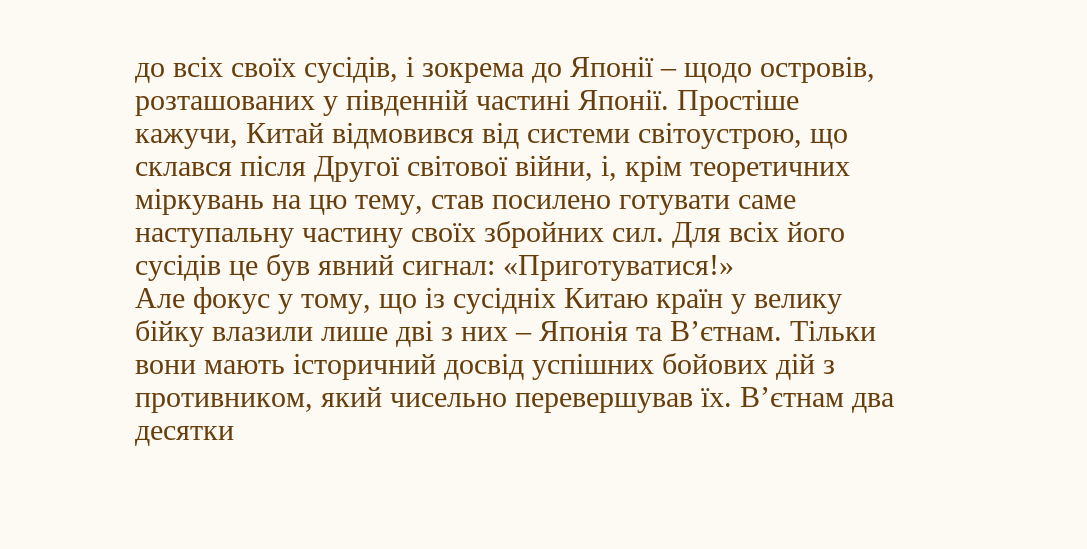до всіх своїх сусідів, і зокрема до Японії – щодо островів, розташованих у південній частині Японії. Простіше кажучи, Китай відмовився від системи світоустрою, що склався після Другої світової війни, і, крім теоретичних міркувань на цю тему, став посилено готувати саме наступальну частину своїх збройних сил. Для всіх його сусідів це був явний сигнал: «Приготуватися!»
Але фокус у тому, що із сусідніх Китаю країн у велику бійку влазили лише дві з них – Японія та В’єтнам. Тільки вони мають історичний досвід успішних бойових дій з противником, який чисельно перевершував їх. В’єтнам два десятки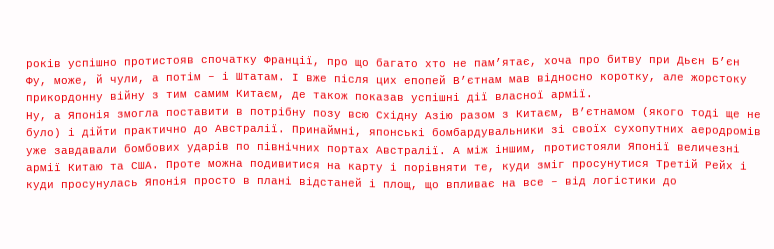років успішно протистояв спочатку Франції, про що багато хто не пам’ятає, хоча про битву при Дьєн Б’єн Фу, може, й чули, а потім – і Штатам. І вже після цих епопей В’єтнам мав відносно коротку, але жорстоку прикордонну війну з тим самим Китаєм, де також показав успішні дії власної армії.
Ну, а Японія змогла поставити в потрібну позу всю Східну Азію разом з Китаєм, В’єтнамом (якого тоді ще не було) і дійти практично до Австралії. Принаймні, японські бомбардувальники зі своїх сухопутних аеродромів уже завдавали бомбових ударів по північних портах Австралії. А між іншим, протистояли Японії величезні армії Китаю та США. Проте можна подивитися на карту і порівняти те, куди зміг просунутися Третій Рейх і куди просунулась Японія просто в плані відстаней і площ, що впливає на все – від логістики до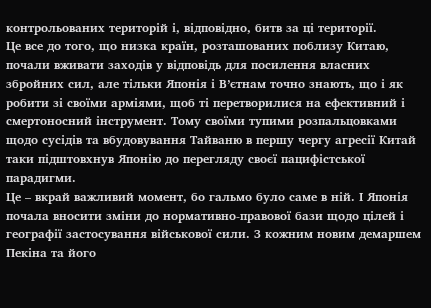контрольованих територій і, відповідно, битв за ці території.
Це все до того, що низка країн, розташованих поблизу Китаю, почали вживати заходів у відповідь для посилення власних збройних сил, але тільки Японія і В’єтнам точно знають, що і як робити зі своїми арміями, щоб ті перетворилися на ефективний і смертоносний інструмент. Тому своїми тупими розпальцовками щодо сусідів та вбудовування Тайваню в першу чергу агресії Китай таки підштовхнув Японію до перегляду своєї пацифістської парадигми.
Це – вкрай важливий момент, бо гальмо було саме в ній. І Японія почала вносити зміни до нормативно-правової бази щодо цілей і географії застосування військової сили. З кожним новим демаршем Пекіна та його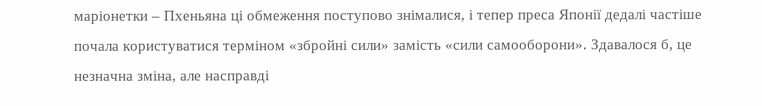маріонетки – Пхеньяна ці обмеження поступово знімалися, і тепер преса Японії дедалі частіше почала користуватися терміном «збройні сили» замість «сили самооборони». Здавалося б, це незначна зміна, але насправді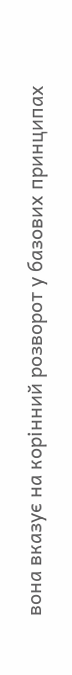вона вказує на корінний розворот у базових принципах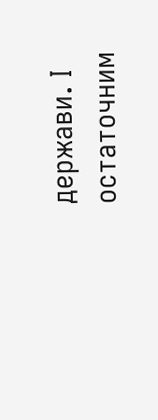держави. І остаточним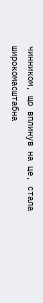чинником, що вплинув на це, стала широкомасштабна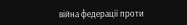війна федерації проти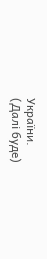України.
(Далі буде)